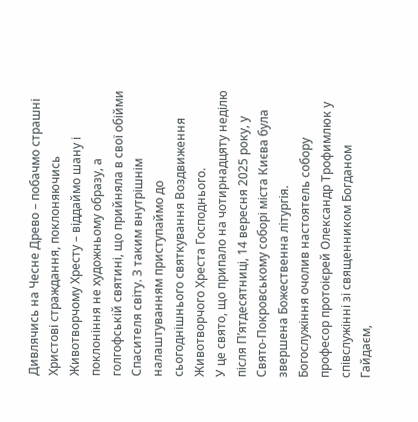Дивлячись на Чесне Древо – побачмо страшні Христові страждання, поклоняючись Животворчому Хресту – віддаймо шану і поклоніння не художньому образу, а голгофській святині, що прийняла в свої обійми Спасителя світу. З таким внутрішнім налаштуванням приступаймо до сьогоднішнього святкування Воздвиження Животворчого Хреста Господнього.
У це свято, що припало на чотирнадцяту неділю після П’ятдесятниці, 14 вересня 2025 року, у Свято-Покровському соборі міста Києва була звершена Божественна літургія.
Богослужіння очолив настоятель собору професор протоієрей Олександр Трофимлюк у співслужінні зі священником Богданом Гайдаєм,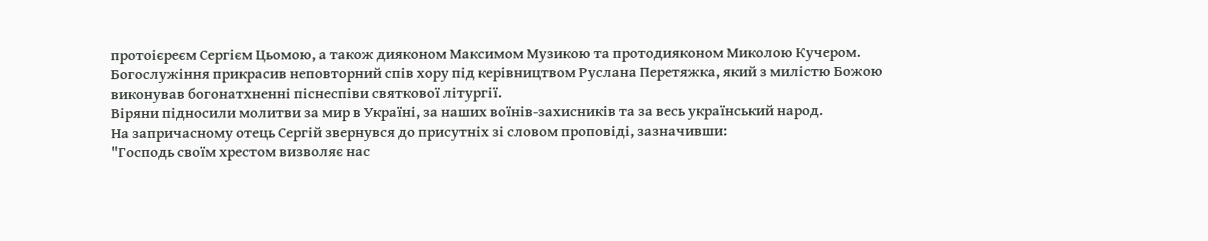протоієреєм Сергієм Цьомою, а також дияконом Максимом Музикою та протодияконом Миколою Кучером.
Богослужіння прикрасив неповторний спів хору під керівництвом Руслана Перетяжка, який з милістю Божою виконував богонатхненні піснеспіви святкової літургії.
Віряни підносили молитви за мир в Україні, за наших воїнів-захисників та за весь український народ.
На запричасному отець Сергій звернувся до присутніх зі словом проповіді, зазначивши:
"Господь своїм хрестом визволяє нас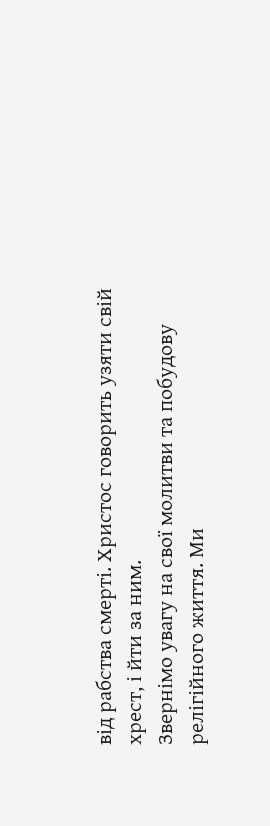від рабства смерті. Христос говорить узяти свій хрест, і йти за ним.
Звернімо увагу на свої молитви та побудову релігійного життя. Ми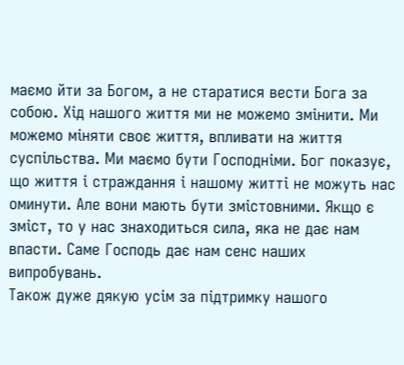маємо йти за Богом, а не старатися вести Бога за собою. Хід нашого життя ми не можемо змінити. Ми можемо міняти своє життя, впливати на життя суспільства. Ми маємо бути Господніми. Бог показує, що життя і страждання і нашому житті не можуть нас оминути. Але вони мають бути змістовними. Якщо є зміст, то у нас знаходиться сила, яка не дає нам впасти. Саме Господь дає нам сенс наших випробувань.
Також дуже дякую усім за підтримку нашого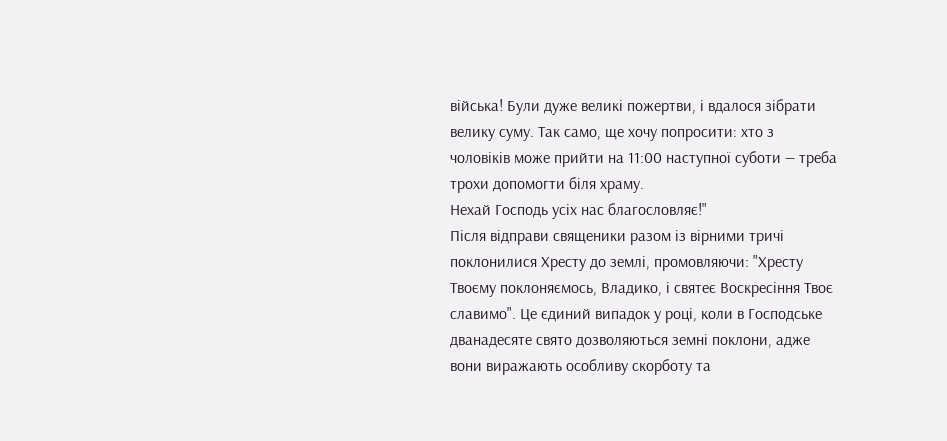війська! Були дуже великі пожертви, і вдалося зібрати велику суму. Так само, ще хочу попросити: хто з чоловіків може прийти на 11:00 наступної суботи — треба трохи допомогти біля храму.
Нехай Господь усіх нас благословляє!"
Після відправи священики разом із вірними тричі поклонилися Хресту до землі, промовляючи: "Хресту Твоєму поклоняємось, Владико, і святеє Воскресіння Твоє славимо". Це єдиний випадок у році, коли в Господське дванадесяте свято дозволяються земні поклони, адже вони виражають особливу скорботу та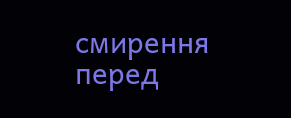смирення перед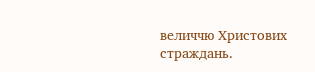величчю Христових страждань.